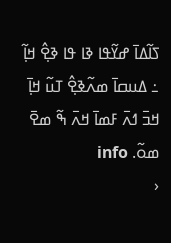ߖߊ߬ߡߊ߫ ߝߌ߬ߟߊ ߢߊ ߟߊ ߢߐ߲߮ ߞߊ߲߬ ߸ ߡߎߛߊ߫ ߘߍ߬ߢߐ߲߮ ߠߎ߬ ߞߊ߲߫ ߞߏ߫ ߗߍ߫ ߓߘߊ߫ ߞߍ߫ ߒ߬ ߘߐ߫ ߘߋ߬. info
‹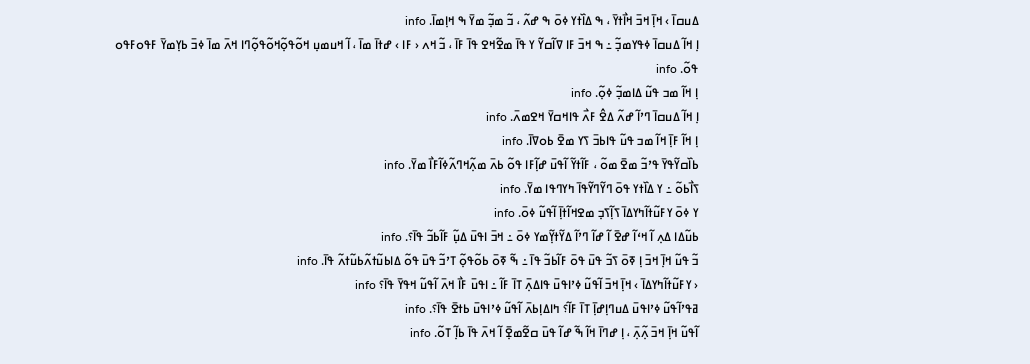ߡߎߛߊ߫ › ߞߊ߲߫ ߞߏ߫ ߞߊ߯ߙߌ߫ ، ߒ ߡߊ߰ߙߌ ߦߋ߫ ߒ ߝߍ߬ ، ߏ߬ ߘߏ߲߬ ߘߌ߫ ߒ ߞߊ߲ߘߊ߫. info
ߊ߲ ߞߊ߬ ߡߎߛߊ߫ ߦߟߌߘߏ߲߬ ߸ ߒ ߞߏ߫ ߓߊ ߜߊ߬ߛߌ߬ ߌ ߟߊ߫ ߘߐ߬ߞߐ ߟߊ߫ ߓߊ߫ ، ߏ߬ ߞߍ ‹ ߓߊ › ߝߙߊ߫ ߘߊ߫ ، ߊ߬ ߞߎߘߎ߲ ߞߋ߬ߟߋ߲߬ߞߋ߬ߟߋ߲߬ߣߊ ߞߍ߫ ߘߊ߫ ߦߏ߫ ߕߌ߲ߘߌ߫ ߓߟߋߓߟߋ ߟߋ߬. info
ߊ߲ ߞߊ߬ ߘߏ ߟߎ߬ ߡߊߘߏ߲߬ ߦߋ߲߬. info
ߊ߲ ߞߊ߬ ߡߎߛߊ߫ ߣߴߊ߬ ߝߍ߬ ߡߐ߮ ߓߍ߯ ߟߊߞߛߌ߫ ߞߐߘߍ߫. info
ߊ߲ ߞߊ߬ ߓߊ߲߫ ߞߊ߬ ߘߏ ߟߎ߬ ߟߊߕߏ߫ ߖߌ ߘߐ߫ ߕߋߜߊ߫. info
ߕߊ߰ߛߌ߬ߟߌ߫ ߟߴߏ߬ ߘߐ߫ ߘߋ߬ ، ߓߊ߬ߙߌ߬ ߊ߬ߟߎ߫ ߝߊ߲߬ߓߊ ߟߋ߬ ߕߍ߫ ߘߍ߲߬ߞߣߍ߬ߦߊ߬ߓߊ߯ ߘߌ߫. info
ߖߊ߯ߕߋ߬ ߸ ߌ ߡߊ߰ߙߌ ߟߋ߫ ߣߌ߬ߣߌ߬ߟߊ߫ ߤߌߣߟߊ ߘߌ߫. info
ߌ ߦߋ߫ ߌߓߎ߬ߙߊ߬ߤߌߡߊ߫ ߖߊ߲߬ߖߏ߲ ߘߐߞߊ߬ߙߊ߲߫ ߊ߬ߟߎ߬ ߦߋ߫. info
ߕߎ߬ߡߊ ߡߍ߲ ߊ߬ ߞߵߊ߬ ߝߐ߫ ߊ߬ ߝߊ߬ ߣߴߊ߬ ߡߌ߬ߙߌ߲߬ߘߌ ߦߋ߫ ߸ ߞߏ߫ ߊߟߎ߫ ߡߎ߲߬ ߓߊ߬ߕߏ߬ ߟߊ߫؟. info
ߏ߬ ߟߎ߬ ߞߊ߲߫ ߞߏ߫ ߊ߲ ߧߋ߫ ߖߏ߬ ߟߎ߫ ߟߋ߫ ߓߊ߬ߕߏ߬ ߟߊ߫ ߸ ߒ߬ ߧߋ߫ ߕߋ߬ߟߋ߲߬ ߠߴߏ߬ ߟߎ߫ ߟߋ߬ ߡߊߕߎ߬ߙߍ߬ߕߎ߬ߙߍ߬ ߟߊ߫. info
‹ ߌߓߎ߬ߙߊ߬ߤߌߡߊ߫ › ߞߊ߲߫ ߞߏ߫ ߊ߬ߟߎ߬ ߦߴߊߟߎ߫ ߟߊߡߍ߲߫ ߠߊ߫ ߓߊ߬ ߸ ߊߟߎ߫ ߓߊ߯ ߞߍ߫ ߊ߬ߟߎ߬ ߞߟߌ߫ ߟߊ߫؟ info
ߥߟߴߊ߬ߟߎ߬ ߦߴߊߟߎ߫ ߡߎߣߊ߲ߝߊ߲߫ ߠߊ߫ ߓߊ߬؟ ߤߊߡߊ߲ߕߍ߫ ߊ߬ߟߎ߬ ߦߴߊߟߎ߫ ߕߙߐ߫ ߟߊ߫؟. info
ߊ߬ߟߎ߬ ߞߊ߲߫ ߞߏ߫ ߍ߲߬ߍ߲߫ ، ߊ߲ ߝߣߊ߫ ߞߊ߬ ߒ߬ ߝߊ߬ ߟߎ߫ ߛߐ߬ߘߐ߲߫ ߊ߬ ߞߍ߫ ߟߊ߫ ߕߊ߲߬ ߠߋ߬. info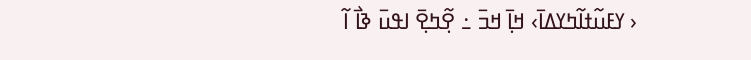‹ ߌߓߎ߬ߙߊ߬ߤߌߡߊ߫› ߞߊ߲߫ ߞߏ߫ ߸ ߐ߲߬ߤߐ߲߫ ߊߟߎ߫ ߢߊ߯ ߊ߬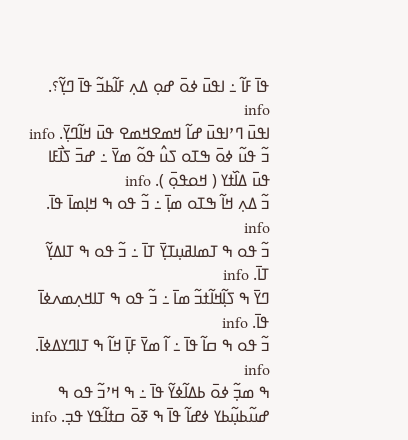ߟߊ߫ ߓߊ߬ ߸ ߊߟߎ߫ ߦߋ߫ ߝߋ߲ ߡߍ߲ ߓߊ߬ߕߏ߬ ߟߊ߫ ߣߌ߲߬؟. info
ߊߟߎ߫ ߣߴߊߟߎ߫ ߝߊ߬ ߞߘߐߞߘߐ ߟߎ߫ ߞߊ߬ߣߌ߲߫. info
ߏ߬ ߟߎ߬ ߦߋ߫ ߒߠߋ ߖߎ߮ ߟߋ߬ ߘߌ߫ ߸ ߝߏ߫ ߖߊ߯ߓߊ ߟߎ߫ ߡߊ߰ߙߌ ( ߞߋߟߋ߲߫ ). info
ߏ߬ ߡߍ߲ ߞߊ߬ ߒߠߋ ߘߊ߲߫ ߸ ߏ߬ ߟߋ ߒ ߞߊ߲ߘߊ߫ ߟߊ߫. info
ߏ߬ ߟߋ ߒ ߠߘߊߥߎ߲ߠߌ߲߫ ߠߊ߫ ߸ ߏ߬ ߟߋ ߒ ߠߊߡߌ߲߬ ߠߊ߫. info
ߣߌ߫ ߒ ߖߊ߲߬ߞߊ߬ߙߏ߬ ߘߊ߫ ߸ ߏ߬ ߟߋ ߒ ߠߊߞߍ߲ߘߍߦߊ߫ ߟߊ߫. info
ߏ߬ ߟߋ ߒ ߛߊ߬ ߟߊ߫ ߸ ߊ߬ ߘߌ߫ ߓߊ߲߫ ߞߊ߬ ߒ ߠߊߣߌߡߦߊ߫. info
ߒ ߘߏ߲߬ ߦߋ߫ ߕߡߊ߬ߦߌ߬ ߟߊ߫ ߸ ߒ ߞߴߏ߬ ߟߋ ߒ ߝߎ߬ߕߎ߲߬ߕߌ ߦߝߊ߬ ߟߊ߫ ߒ ߧߋ߫ ߛߙߊ߬ߟߌ ߟߏ߲. info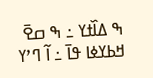ߒ ߡߊ߰ߙߌ ߸ ߒ ߛߐ߫ ߞߕߌߦߊ ߟߊ߫ ߸ ߊ߬ ߣߴߌ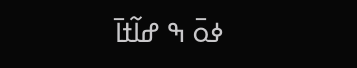ߦߋ߫ ߒ ߝߊ߬ߙߊ߫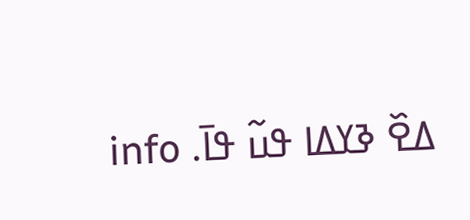ߡߐ߰ ߢߌߡߊ ߟߎ߬ ߟߊ߫. info